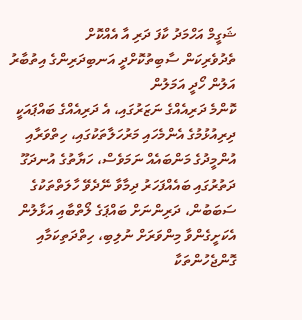ޝަގީމް އަހްމަދު ކާފަ ދަރި އާ އެއްކޮށް
ތެދުވެރިކަން ސާބިތުކޮށްދީ އަނބިދަރިންގެ އިތުބާރު އަލުން ހޯދީ އަމަލުން
ކޮންމެ ދަރިއެއްގެ ނަޒަރުގައި، އެ ދަރިއެއްގެ ބައްޕައަކީ ދިރިއުޅުމުގެ އެންމެހައި މަރުހަލާތަކުގައި، ހިތްވަރާއި އުންމީދުގެ މަންބައެއް ނަމަވެސް، ހަޔާތުގެ އުނދަގޫ ދަތުރުގައި ބައެއްފަހަރު ދިމާވާ ނޭދެވޭ ހާލަތްތަކުގެ ސަބަބުން، ދަރިންނަށް ބައްޕަގެ ލޯތްބާއި އަޅާލުން އެކަށީގެންވާ މިންވަރަށް ނުލިބި، ހިތްދަތިކަމާއި ގޮންޖެހުންތަކާ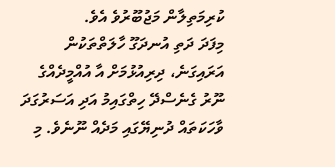ކުރިމަތިލާން މަޖުބޫރުވެ އެވެ.
މިފަދަ ދަތި އުނދަގޫ ހާލަތްތަކުން އަރައިގަނެ، ދިރިއުޅުމަށް އާ އުއްމީދެއްގެ ނޫރު ގެނެސްދޭ ހިތްގައިމު އަދި އަސަރުގަދަ ވާހަކަތައް ދުނިޔޭގައި މަދެއް ނޫނެވެ. މި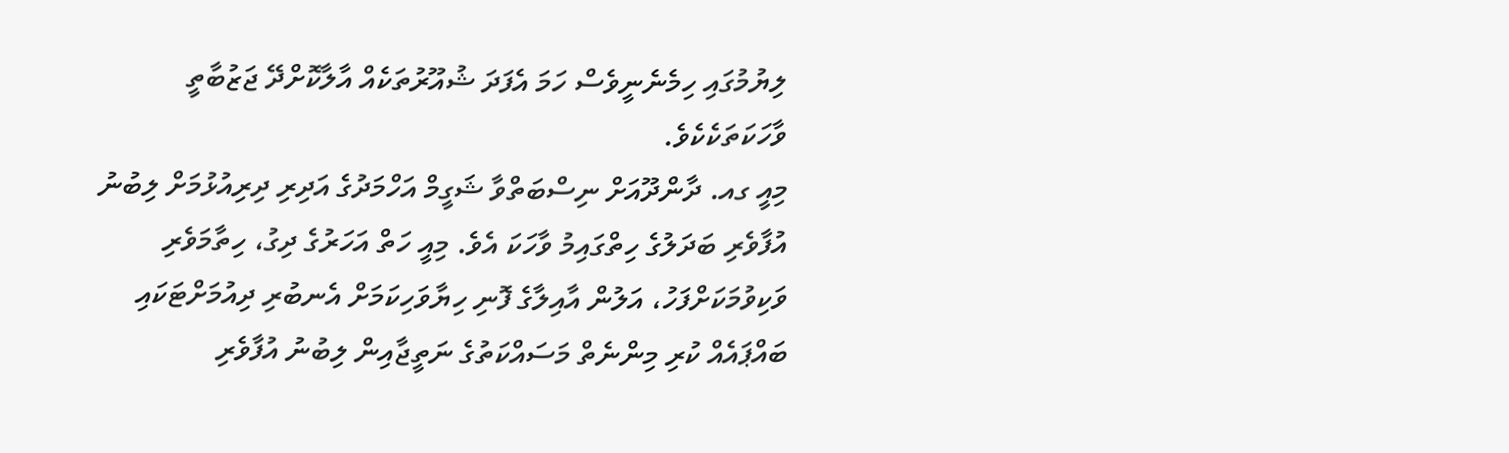ލިޔުމުގައި ހިމެނެނީވެސް ހަމަ އެފަދަ ޝުއޫރުތަކެއް އާލާކޮށްދޭ ޖަޒުބާތީ ވާހަކަތަކެކެވެ.
މިއީ ގއ. ދާންދޫއަށް ނިސްބަތްވާ ޝަގީމް އަހްމަދުގެ އަދިރި ދިރިއުޅުމަށް ލިބުނު އުފާވެރި ބަދަލުގެ ހިތްގައިމު ވާހަކަ އެވެ. މިއީ ހަތް އަހަރުގެ ދިގު، ހިތާމަވެރި ވަކިވުމަކަށްފަހު، އަލުން އާއިލާގެ ފޮނި ހިޔާވަހިކަމަށް އެނބުރި ދިއުމަށްޓަކައި ބައްޕައެއް ކުރި މިންނެތް މަސައްކަތުގެ ނަތީޖާއިން ލިބުނު އުފާވެރި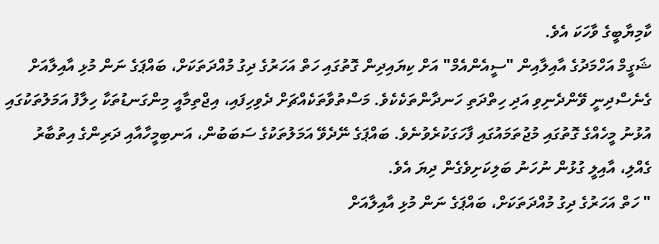ކާމިޔާބީގެ ވާހަކަ އެވެ.
ޝަގީމް އަހްމަދުގެ އާއިލާއިން "ސީއެންއެމް" އަށް ކިޔައިދިން ގޮތުގައި ހަތް އަހަރުގެ ދިގު މުއްދަތަކަށް، ބައްޕަގެ ނަން މުޅި އާއިލާއަށް ގެނެސްދިނީ ވޭންދެނިވި އަދި ހިތްދަތި ހަނދާންތަކެކެވެ. މަސްތުވާތަކެއްޗަށް ދެވިހިފައި، އިޖްތިމާއީ މިންގަނޑުތަކާ ހިލާފު އަމަލުތަކުގައި އުޅުނު މީހެއްގެ ގޮތުގައި މުޖުތަމައުގައި ފާހަގަކުރެވުނެވެ. ބައްޕަގެ ނޭދެވޭ އަމަލުތަކުގެ ސަބަބުން، އަނބިމީހާއާއި ދަރިންގެ އިތުބާރު ގެއްލި، އާއިލީ ގުޅުން ނުހަނު ބަލިކަށިވެގެން ދިޔަ އެވެ.
" ހަތް އަހަރުގެ ދިގު މުއްދަތަކަށް، ބައްޕަގެ ނަން މުޅި އާއިލާއަށް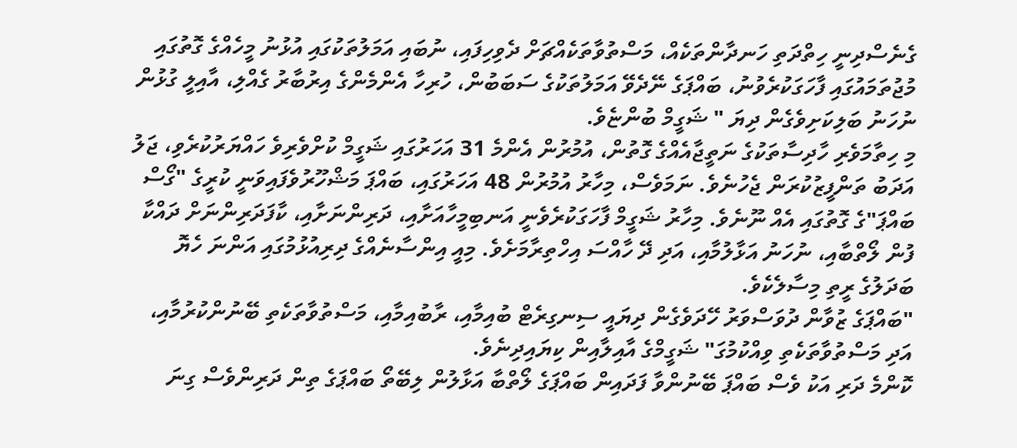ގެނެސްދިނީ ހިތްދަތި ހަނދާންތަކެއް، މަސްތުވާތަކެއްޗަށް ދެވިހިފައި، ނުބައި އަމަލުތަކުގައި އުޅުނު މީހެއްގެ ގޮތުގައި މުޖުތަމައުގައި ފާހަގަކުރެވުނު، ބައްޕަގެ ނޭދެވޭ އަމަލުތަކުގެ ސަބަބުން، ހުރިހާ އެންމެންގެ އިރުބާރު ގެއްލި، އާއިލީ ގުޅުން ނުހަނު ބަލިކަށިވެގެން ދިޔަ " ޝަގީމް ބުންޏެވެ.
މި ހިތާމަވެރި ހާދިސާތަކުގެ ނަތީޖާއެއްގެ ގޮތުން، އުމުރުން އެންމެ 31 އަހަރުގައި ޝަގީމް ކުށްވެރިވެ ހައްޔަރުކުރެވި، ޖަލު އަދަބު ތަންފީޒުކުރަން ޖެހުނެވެ. ނަމަވެސް، މިހާރު އުމުރުން 48 އަހަރުގައި، ބައްޕަ މަޝްހޫރުވެފައިވަނީ ކުރީގެ "ގޯސް ބައްޕަ"ގެ ގޮތުގައި އެއް ނޫނެވެ. މިހާރު ޝަގީމް ފާހަގަކުރެވެނީ އަނބިމީހާއަށާއި، ދަރިންނަށާއި، ކާފަދަރިންނަށް ދައްކާ ފުން ލޯތްބާއި، ނުހަނު އަޅާލުމާއި، އަދި ދޭ ހާއްސަ އިހްތިރާމަށެވެ. މިއީ އިންސާނެއްގެ ދިރިއުޅުމުގައި އަންނަ ހެޔޮ ބަދަލުގެ ރީތި މިސާލެކެވެ.
"ބައްޕަގެ ޒުވާން ދުވަސްވަރު ހޭދަވެގެން ދިޔައީ ސިނގިރެޓް ބުއިމާއި، ރާބުއިމާއި، މަސްތުވާތަކެތި ބޭނުންކުރުމާއި، އަދި މަސްތުވާތަކެތި ވިއްކުމުގަ" ޝަގީމްގެ އާއިލާއިން ކިޔައިދިނެވެ.
ކޮންމެ ދަރި އަކު ވެސް ބައްޕަ ބޭނުންވާ ފަދައިން ބައްޕަގެ ލޯތްބާ އަޅާލުން ލިބޭތޯ ބައްޕަގެ ތިން ދަރިންވެސް ގިނަ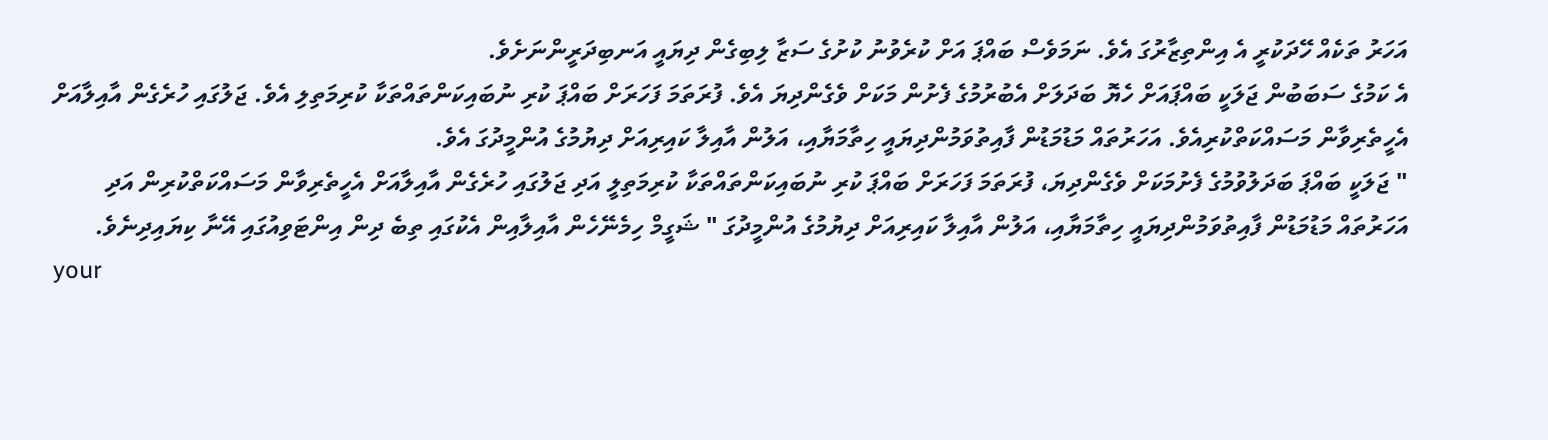އަހަރު ތަކެއް ހޭދަކުރީ އެ އިންތިޒާރުގަ އެވެ. ނަމަވެސް ބައްޕަ އަށް ކުރެވުނު ކުށުގެ ސަޒާ ލިބިގެން ދިޔައީ އަނބިދަރީންނަށެވެ.
އެ ކަމުގެ ސަބަބުން ޖަލަކީ ބައްޕައަށް ހެޔޮ ބަދަލަށް އެބުރުމުގެ ފެށުން މަކަށް ވެގެންދިޔަ އެވެ. ފުރަތަމަ ފަހަރަށް ބައްޕަ ކުރި ނުބައިކަންތައްތަކާ ކުރިމަތިލި އެވެ. ޖަލުގައި ހުރެގެން އާއިލާއަށް އެހީތެރިވާން މަސައްކަތްކުރިއެވެ. އަހަރުތައް މަޑުމަޑުން ފާއިތުވަމުންދިޔައީ ހިތާމަޔާއި، އަލުން އާއިލާ ކައިރިއަށް ދިޔުމުގެ އުންމީދުގަ އެވެ.
" ޖަލަކީ ބައްޕަ ބަދަލުވުމުގެ ފެށުމަކަށް ވެގެންދިޔަ، ފުރަތަމަ ފަހަރަށް ބައްޕަ ކުރި ނުބައިކަންތައްތަކާ ކުރިމަތިލީ އަދި ޖަލުގައި ހުރެގެން އާއިލާއަށް އެހީތެރިވާން މަސައްކަތްކުރިން އަދި އަހަރުތައް މަޑުމަޑުން ފާއިތުވަމުންދިޔައީ ހިތާމަޔާއި، އަލުން އާއިލާ ކައިރިއަށް ދިޔުމުގެ އުންމީދުގަ " ޝަގީމް ހިމެނޭހެން އާއިލާއިން އެކުގައި ތިބެ ދިން އިންޓަވިއުގައި އޭނާ ކިޔައިދިނެވެ.
your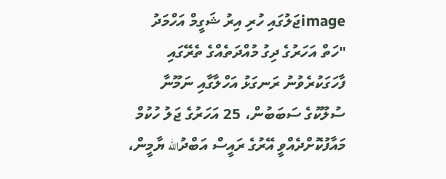imageޖަލުގައި ހުރި އިރު ޝަގީމް އަހްމަދު
"ހަތް އަހަރުގެ ދިގު މުއްދަތެއްގެ ތެރޭގައި ފާހަގަކުރެވުނު ރަނގަޅު އަހްލާގާއި ނަމޫނާ ސުލޫކުގެ ސަބަބުން، 25 އަހަރުގެ ޖަލު ހުކުމް މައާފުކޮށްދެއްވީ އޭރުގެ ރައީސް އަބްދުالله ޔާމީން،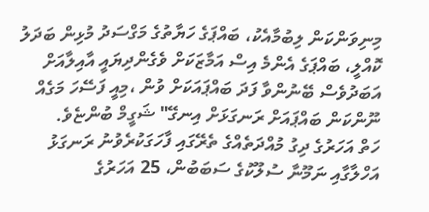މިނިވަންކަން ލިބުމާއެކު، ބައްޕަގެ ހަޔާތުގެ މަގްސަދު މުޅިން ބަދަލު ކޮއްލީ، ބައްޕަގެ އެންމެ އިސް އަމާޒަކަށް ވެގެންދިޔައީ އާއިލާއަށް އަބަދުވެސް ބޭނުންވާ ފަދަ ބައްޕައަކަށް ވުން ،މިއީ ފަސޭހަ މަގެއް ނޫންކަން ބައްޕައަށް ރަނގަޅަށް އިނގޭ" ޝަގީމް ބުންޏެވެ.
ހަތް އަހަރުގެ ދިގު މުއްދަތެއްގެ ތެރޭގައި ފާހަގަކުރެވުނު ރަނގަޅު އަހްލާގާއި ނަމޫނާ ސުލޫކުގެ ސަބަބުން، 25 އަހަރުގެ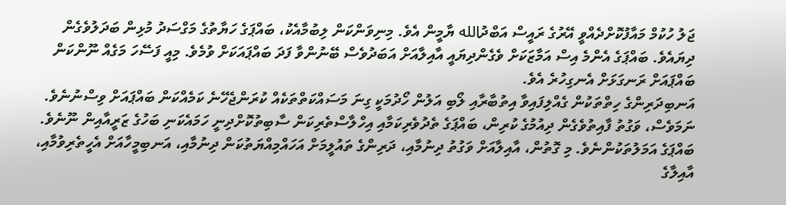ޖަލު ހުކުމް މައާފުކޮށްދެއްވީ އޭރުގެ ރައީސް އަބްދުالله ޔާމީން އެވެ. މިނިވަންކަން ލިބުމާއެކު، ބައްޕަގެ ހަޔާތުގެ މަގްސަދު މުޅިން ބަދަލުވެގެން ދިޔައެވެ. ބައްޕަގެ އެންމެ އިސް އަމާޒަކަށް ވެގެންދިޔައީ އާއިލާއަށް އަބަދުވެސް ބޭނުންވާ ފަދަ ބައްޕައަކަށް ވުމެވެ. މިއީ ފަސޭހަ މަގެއް ނޫންކަން ބައްޕައަށް ރަނގަޅަށް އެނގިހުރެ އެވެ.
އަނބިދަރިންގެ ހިތްތަކުން ގެއްލިފައިވާ އިތުބާރާއި ލޯބި އަލުން ހޯދުމަކީ ގިނަ މަސައްކަތްތަކެއް ކުރަންޖެހޭނެ ކަމެއްކަން ބައްޕައަށް ވިސްނުނެވެ. ނަމަވެސް، ވަގުތު ފާއިތުވެގެން ދިއުމުގެ ކުރިން، ބައްޕަގެ ތެދުވެރިކަމާއި އިހްލާސްތެރިކަން ސާބިތުކޮށްދިނީ ހަމައެކަނި ބަހުގެ ޒަރީއާއިން ނޫނެވެ. ބައްޕަގެ އަމަލުތަކުންނެވެ. މި ގޮތުން، އާއިލާއަށް ވަގުތު ދިނުމާއި، ދަރިންގެ ތައުލީމަށް އަހައްމިއްޔަތުކަން ދިނުމާއި، އަނބިމީހާއަށް އެހީތެރިވުމާއި، އާއިލާގެ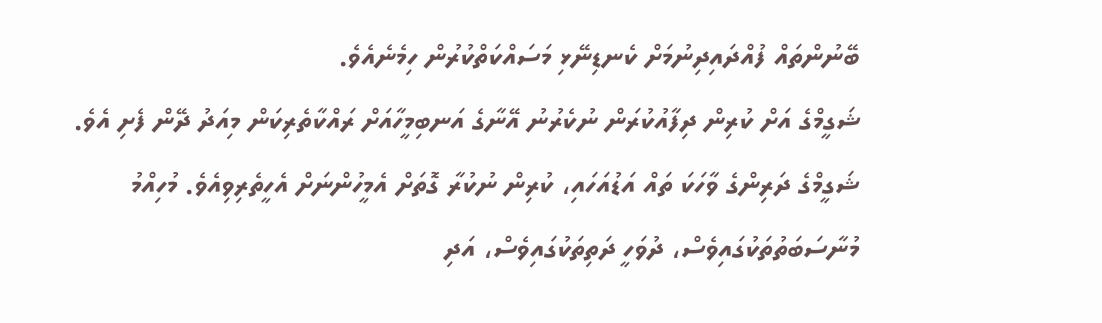ބޭނުންތައް ފުއްދައިދިނުމަށް ކެނޑިނޭޅި މަސައްކަތްކުރުން ހިމެނެއެވެ.
ޝަގީމްގެ އަށް ކުރިން ދިފާއުކުރަން ނުކެރުނު އޭނާގެ އަނބިމީހާއަށް ރައްކާތެރިކަން މިއަދު ދޭން ފެށި އެވެ. ޝަގީމްގެ ދަރިންގެ ވާހަކަ ތައް އަޑުއަހައި، ކުރިން ނުކުރާ ގޮތަށް އެމީހުންނަށް އެހީތެރިވިއެވެ. މުހިއްމު މުނާސަބަތުތަކުގައިވެސް، ދުވަހީ ދަތިތަކުގައިވެސް، އަދި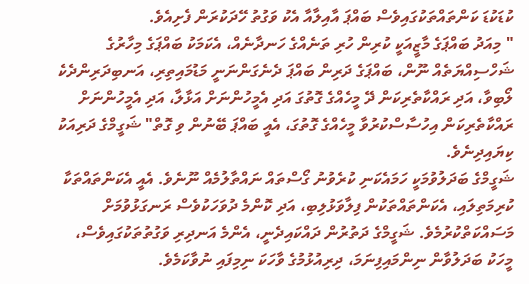ކުޑަކުޑަ ކަންތައްތަކުގައިވެސް ބައްޕަ އާއިލާއާ އެކު ވަގުތު ހޭދަކުރަން ފެށިއެވެ.
" މިއަދު ބައްޕަގެ މާޒީއަކީ ކުރިން ހުރި ތަނެއްގެ ހަނދާނެއް، އެކަމަކު ބައްޕަގެ މިހާރުގެ ޝަހްސިއްޔަތެއް ނޫން، ބައްޕަގެ ދަރިން ބައްޕަ ދެނެގަންނަނީ މަޑުމައިތިރި، އަނބިދަރިންދެކެ ލޯބިވާ، އަދި ރައްކާތެރިކަން ދޭ މީހެއްގެ ގޮތުގަ އަދި އެމީހުންނަށް އަޅާލާ، އަދި އެމީހުންނަށް ރައްކާތެރިކަން އިހުސާސްކުރުވާ މީހެއްގެ ގޮތުގަ، އެއީ ބައްޕަ ބޭނުން ވި ގޮތް" ޝަގީމްގެ ދަރިއަކު ކިޔައިދިނެވެ.
ޝަގީމްގެ ބަދަލުވުމަކީ ހަމައެކަނި ކުރެވުނު ގޯސްތައް ނައްތާލުމެއް ނޫނެވެ. އެއީ އެކަންތައްތަކާ ކުރިމަތިލައި، އެކަންތައްތަކުން ފިލާވަޅުލިބި، އަދި ކޮންމެ ދުވަހަކުވެސް ރަނގަޅުވުމަށް މަސައްކަތްކުރުމެވެ. ޝަގީމްގެ ދަތުރުން ދައްކައިދެނީ، އެންމެ އަނދިރި ވަގުތުތަކުގައިވެސް، މީހަކު ބަދަލުވާން ނިންމައިފިނަމަ، ދިރިއުޅުމުގެ ވާހަކަ ނިމިފައި ނުވާކަމެވެ.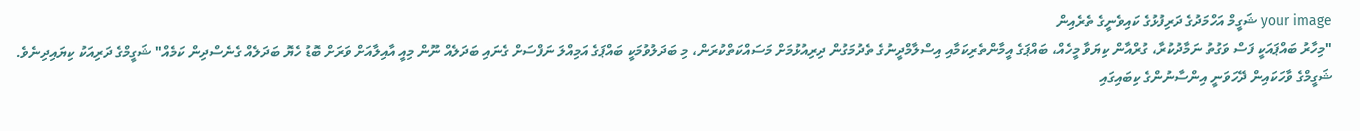your image ޝަގީމް އަހްމަދުގެ ދަރިފުޅުގެ ކައިވެނީގެ ތެރެއިން
"މިހާރު ބައްޕައަކީ ފަސް ވަގުތު ނަމާދުކުރާ، ގުރްއާން ކިޔަވާ މީހެއް، ބައްޕަގެ އީމާންތެރިކަމާއި އިސްލާމްދީނުގެ ތެދުމަގުން ދިރިއުޅުމަށް މަސައްކަތްކުރަން، މި ބަދަލުވުމަކީ ބައްޕަގެ އަމިއްލަ ނަފްސަށް ގެނައި ބަދަލެއް ނޫން މިއީ އާއިލާއަށް ވަރަށް ބޮޑު ހެޔޮ ބަދަލެއް ގެނެސްދިން ކަމެއް" ޝަގީމްގެ ދަރިއަކު ކިޔައިދިނެވެ.
ޝަގީމްގެ ވާހަކައިން ދޭހަވަނީ އިންސާނުންގެ ކިބައިގައި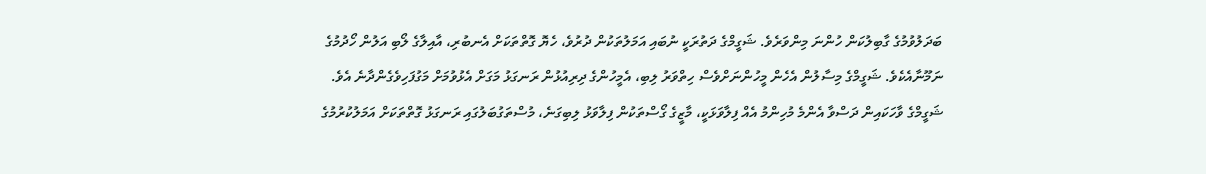ބަދަލުވުމުގެ ގާބިލުކަން ހުންނަ މިންވަރެވެ. ޝަގީމްގެ ދަތުރަކީ ނުބައި އަމަލުތަކުން ދުރުވެ، ހެޔޮ ގޮތްތަކަށް އެނބުރި، އާއިލާގެ ލޯބި އަލުން ހޯދުމުގެ ނަމޫނާއެކެވެ. ޝަގީމްގެ މިސާލުން އެހެން މީހުންނަށްވެސް ހިތްވަރު ލިބި، އެމީހުންގެ ދިރިއުޅުން ރަނގަޅު މަގަށް އެޅުވުމަށް މަގުފަހިވެގެންދާނެ އެވެ.
ޝަގީމްގެ ވާހަކައިން ދަސްވާ އެންމެ މުހިންމު އެއް ފިލާވަޅަކީ، މާޒީގެ ގޯސްތަކުން ފިލާވަޅު ލިބިގަނެ، މުސްތަގުބަލުގައި ރަނގަޅު ގޮތްތަކަށް އަމަލުކުރުމުގެ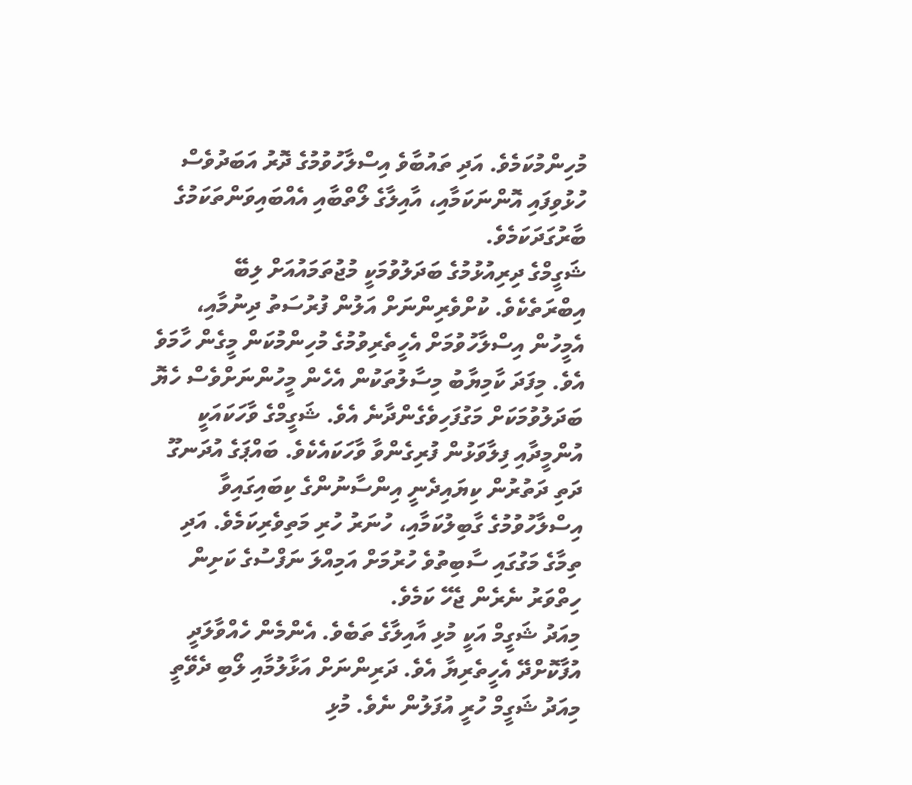މުހިންމުކަމެވެ. އަދި ތައުބާވެ އިސްލާހުވުމުގެ ދޮރު އަބަދުވެސް ހުޅުވިފައި އޮންނަކަމާއި، އާއިލާގެ ލޯތްބާއި އެއްބައިވަންތަކަމުގެ ބާރުގަދަކަމެވެ.
ޝަގީމްގެ ދިރިއުޅުމުގެ ބަދަލުވުމަކީ މުޖުތަމައުއަށް ލިބޭ އިބްރަތެކެވެ. ކުށްވެރިންނަށް އަލުން ފުރުސަތު ދިނުމާއި، އެމީހުން އިސްލާހުވުމަށް އެހީތެރިވުމުގެ މުހިންމުކަން މީގެން ހާމަވެ އެވެ. މިފަދަ ކާމިޔާބު މިސާލުތަކުން އެހެން މީހުންނަށްވެސް ހެޔޮ ބަދަލުވުމަކަށް މަގުފަހިވެގެންދާނެ އެވެ. ޝަގީމްގެ ވާހަކައަކީ އުންމީދާއި ފިލާވަޅުން ފުރިގެންވާ ވާހަކައެކެވެ. ބައްޕަގެ އުދަނގޫ ދަތި ދަތުރުން ކިޔައިދެނީ އިންސާނުންގެ ކިބައިގައިވާ އިސްލާހުވުމުގެ ގާބިލުކަމާއި، ހުނަރު ހުރި މަތިވެރިކަމެވެ. އަދި ތިމާގެ މަގުގައި ސާބިތުވެ ހުރުމަށް އަމިއްލަ ނަފްސުގެ ކަށިން ހިތްވަރު ނެރެން ޖެހޭ ކަމެވެ.
މިއަދު ޝަގީމް އަކީ މުޅި އާއިލާގެ ތަބެވެ. އެންމެން ހެއްވާލަދީ އުފާކޮށްދޭ އެހީތެރިޔާ އެވެ. ދަރިންނަށް އަޅާލުމާއި ލޯބި ދެވޭތީ މިއަދު ޝަގީމް ހުރީ އުފަލުން ނެވެ. މުޅި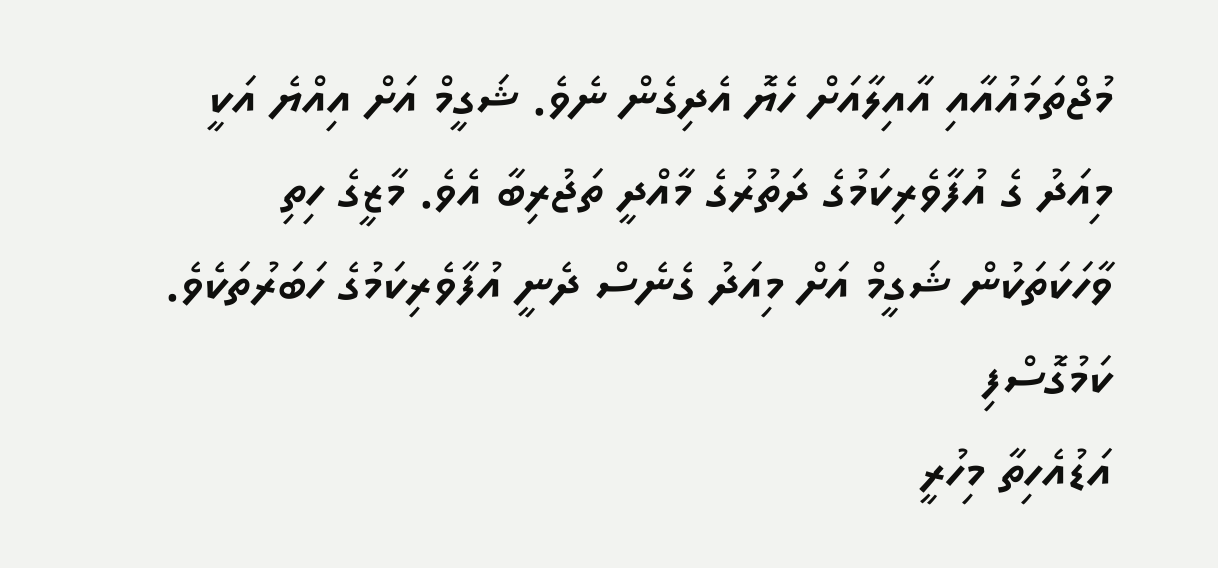މުޖްތަމައުއާއި އާއިލާއަށް ހެޔޮ އެދިގެން ނެވެ. ޝަގީމް އަށް އިއްޔެ އަކީ މިއަދު ގެ އުފާވެރިކަމުގެ ދަތުރުގެ މާއްދީ ތަޖުރިބާ އެވެ. މާޒީގެ ހިތި ވާހަކަތަކުން ޝަގީމް އަށް މިއަދު ގެނެސް ދެނީ އުފާވެރިކަމުގެ ހަބަރުތަކެވެ.
ކަމުގޮސްފި
އަޑުއެހިތާ މިހުރީ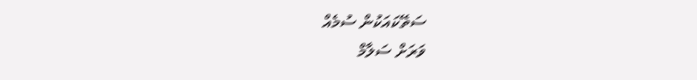ސަތޭކައަކުން ސުމެއް
ވަރަށް ސަލާމް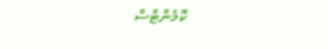ކޮމެންޓްސް